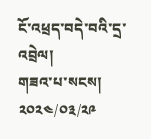ངོ་འཕྲད་བདེ་བའི་དྲ་འབྲེལ།
གཟའ་པ་སངས། ༢༠༢༤/༠༣/༢༩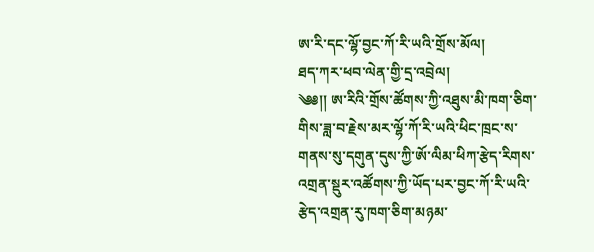ཨ་རི་དང་ལྷོ་བྱང་ཀོ་རི་ཡའི་གྲོས་མོལ།
ཐད་ཀར་ཕབ་ལེན་གྱི་དྲ་འབྲེལ།
༄༅།། ཨ་རིའི་གྲོས་ཚོགས་ཀྱི་འཐུས་མི་ཁག་ཅིག་གིས་ཟླ་བ་རྗེས་མར་ལྷོ་ཀོ་རི་ཡའི་ཕིང་ཁྲང་ས་གནས་སུ་དགུན་དུས་ཀྱི་ཨོ་ལིམ་ཕིཀ་རྩེད་རིགས་འགྲན་སྡུར་འཚོགས་ཀྱི་ཡོད་པར་བྱང་ཀོ་རི་ཡའི་རྩེད་འགྲན་རུ་ཁག་ཅིག་མཉམ་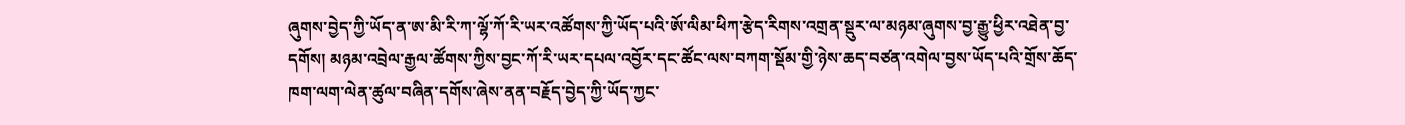ཞུགས་བྱེད་ཀྱི་ཡོད་ན་ཨ་མི་རི་ཀ་ལྷོ་ཀོ་རི་ཡར་འཚོགས་ཀྱི་ཡོད་པའི་ཨོ་ལིམ་ཕིཀ་རྩེད་རིགས་འགྲན་སྡུར་ལ་མཉམ་ཞུགས་བྱ་རྒྱུ་ཕྱིར་འཐེན་བྱ་དགོས། མཉམ་འབྲེལ་རྒྱལ་ཚོགས་ཀྱིས་བྱང་ཀོ་རི་ཡར་དཔལ་འབྱོར་དང་ཚོང་ལས་བཀག་སྡོམ་གྱི་ཉེས་ཆད་བཙན་འགེལ་བྱས་ཡོད་པའི་གྲོས་ཆོད་ཁག་ལག་ལེན་ཚུལ་བཞིན་དགོས་ཞེས་ནན་བརྗོད་བྱེད་ཀྱི་ཡོད་ཀྱང་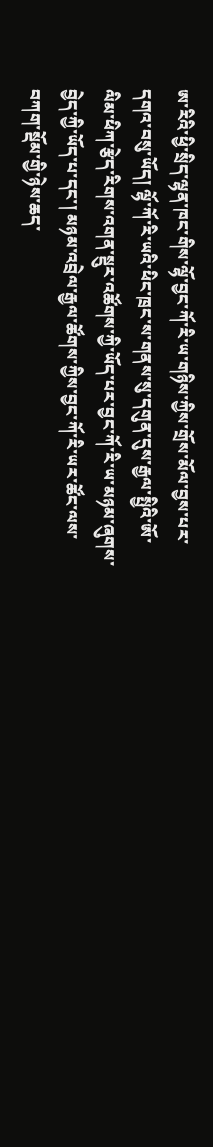ཨ་རིའི་ཕྱི་སྲིད་ལྷན་ཁང་གིས་ལྷོ་བྱང་ཀོ་རི་ཡ་གཉིས་ཀྱིས་གྲོས་མོལ་བྱས་པར་དགའ་བསུ་ཡོད། ལྷོ་ཀོ་རི་ཡའི་ཕིང་ཁྲང་ས་གནས་སུ་དགུན་དུས་རྒྱལ་སྤྱིའི་ཨོ་ལིམ་ཕིཀ་རྩེད་རིགས་འགན་སྡུར་འཚོགས་ཀྱི་ཡོད་པར་བྱང་ཀོ་རི་ཡ་མཉམ་ཞུགས་བྱེད་ཀྱི་ཡོད་པ་དང་། མཉམ་འབྲེལ་རྒྱལ་ཚོགས་ཀྱིས་བྱང་ཀོ་རི་ཡར་ཚོང་ལས་བཀག་སྡོམ་གྱི་ཉེས་ཆད་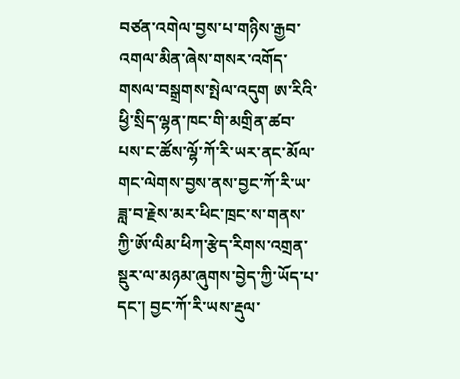བཙན་འགེལ་བྱས་པ་གཉིས་རྒྱབ་འགལ་མིན་ཞེས་གསར་འགོད་གསལ་བསྒྲགས་སྤེལ་འདུག ཨ་རིའི་ཕྱི་སྲིད་ལྷན་ཁང་གི་མགྲིན་ཚབ་པས་ང་ཚོས་ལྷོ་ཀོ་རི་ཡར་ནང་མོལ་གང་ལེགས་བྱས་ནས་བྱང་ཀོ་རི་ཡ་ཟླ་བ་རྗེས་མར་ཕིང་ཁྲང་ས་གནས་ཀྱི་ཨོ་ལིམ་ཕིཀ་རྩེད་རིགས་འགྲན་སྡུར་ལ་མཉམ་ཞུགས་བྱེད་ཀྱི་ཡོད་པ་དང་། བྱང་ཀོ་རི་ཡས་རྡུལ་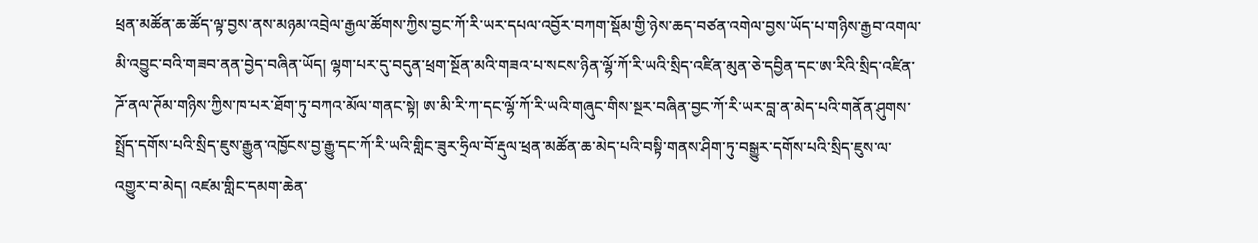ཕྲན་མཚོན་ཆ་ཚོད་ལྟ་བྱས་ནས་མཉམ་འབྲེལ་རྒྱལ་ཚོགས་ཀྱིས་བྱང་ཀོ་རི་ཡར་དཔལ་འབྱོར་བཀག་སྡོམ་གྱི་ཉེས་ཆད་བཙན་འགེལ་བྱས་ཡོད་པ་གཉིས་རྒྱབ་འགལ་མི་འབྱུང་བའི་གཟབ་ནན་བྱེད་བཞིན་ཡོད། ལྷག་པར་དུ་བདུན་ཕྲག་སྔོན་མའི་གཟའ་པ་སངས་ཉིན་ལྷོ་ཀོ་རི་ཡའི་སྲིད་འཛིན་མུན་ཅེ་དབྱིན་དང་ཨ་རིའི་སྲིད་འཛིན་ཌོ་ནལ་ཊོམ་གཉིས་ཀྱིས་ཁ་པར་ཐོག་ཏུ་བཀའ་མོལ་གནང་སྟེ། ཨ་མི་རི་ཀ་དང་ལྷོ་ཀོ་རི་ཡའི་གཞུང་གིས་སྔར་བཞིན་བྱང་ཀོ་རི་ཡར་བླ་ན་མེད་པའི་གནོན་ཤུགས་སྤྲོད་དགོས་པའི་སྲིད་ཇུས་རྒྱུན་འཁྱོངས་བྱ་རྒྱུ་དང་ཀོ་རི་ཡའི་གླིང་ཟུར་ཧྲིལ་བོ་རྡུལ་ཕྲན་མཚོན་ཆ་མེད་པའི་བསྟི་གནས་ཤིག་ཏུ་བསྒྱུར་དགོས་པའི་སྲིད་ཇུས་ལ་འགྱུར་བ་མེད། འཛམ་གླིང་དམག་ཆེན་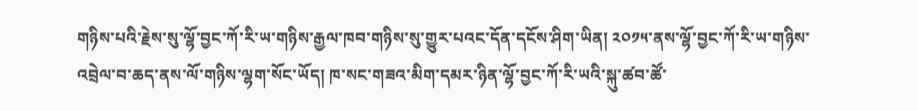གཉིས་པའི་རྗེས་སུ་ལྷོ་བྱང་ཀོ་རི་ཡ་གཉིས་རྒྱལ་ཁབ་གཉིས་སུ་གྱུར་པའང་དོན་དངོས་ཤིག་ཡིན། ༢༠༡༥་ནས་ལྷོ་བྱང་ཀོ་རི་ཡ་གཉིས་འབྲེལ་བ་ཆད་ནས་ལོ་གཉིས་ལྷག་སོང་ཡོད། ཁ་སང་གཟའ་མིག་དམར་ཉིན་ལྷོ་བྱང་ཀོ་རི་ཡའི་སྐུ་ཚབ་ཚོ་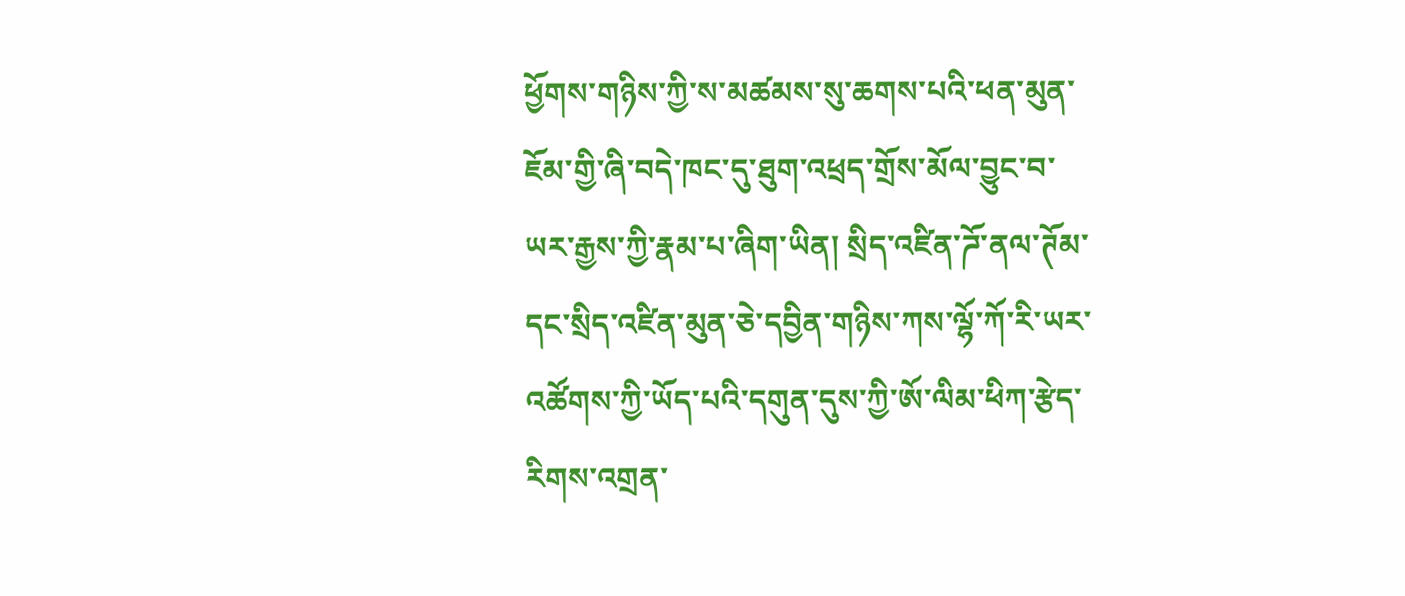ཕྱོགས་གཉིས་ཀྱི་ས་མཚམས་སུ་ཆགས་པའི་ཕན་མུན་ཇོམ་གྱི་ཞི་བདེ་ཁང་དུ་ཐུག་འཕྲད་གྲོས་མོལ་བྱུང་བ་ཡར་རྒྱས་ཀྱི་རྣམ་པ་ཞིག་ཡིན། སྲིད་འཛིན་ཌོ་ནལ་ཊོམ་དང་སྲིད་འཛིན་མུན་ཅེ་དབྱིན་གཉིས་ཀས་ལྷོ་ཀོ་རི་ཡར་འཚོགས་ཀྱི་ཡོད་པའི་དགུན་དུས་ཀྱི་ཨོ་ལིམ་ཕིཀ་རྩེད་རིགས་འགྲན་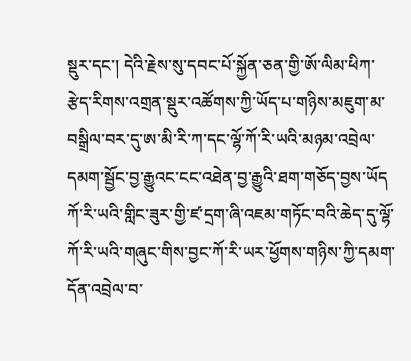སྡུར་དང་། དེའི་རྗེས་སུ་དབང་པོ་སྐྱོན་ཅན་གྱི་ཨོ་ལིམ་ཕིཀ་རྩེད་རིགས་འགྲན་སྡུར་འཚོགས་ཀྱི་ཡོད་པ་གཉིས་མཇུག་མ་བསྒྲིལ་བར་དུ་ཨ་མི་རི་ཀ་དང་ལྷོ་ཀོ་རི་ཡའི་མཉམ་འབྲེལ་དམག་སྦྱོང་བྱ་རྒྱུའང་ངང་འཐེན་བྱ་རྒྱུའི་ཐག་གཅོད་བྱས་ཡོད ཀོ་རི་ཡའི་གླིང་ཟུར་གྱི་ཛ་དྲག་ཞི་འཇམ་གཏོང་བའི་ཆེད་དུ་ལྷོ་ཀོ་རི་ཡའི་གཞུང་གིས་བྱང་ཀོ་རི་ཡར་ཕྱོགས་གཉིས་ཀྱི་དམག་དོན་འབྲེལ་བ་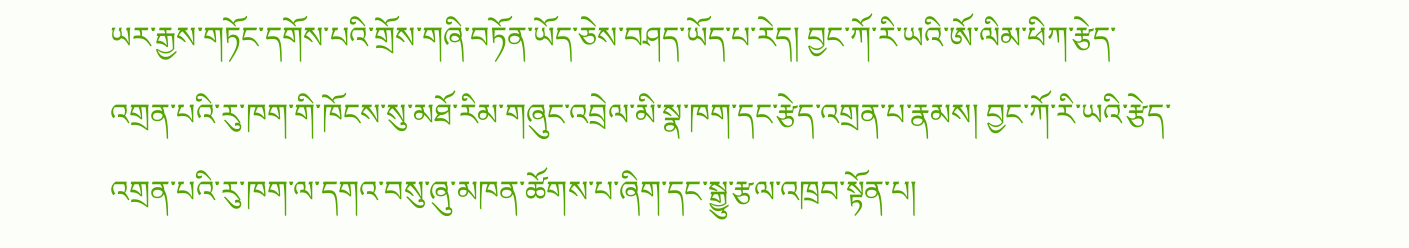ཡར་རྒྱས་གཏོང་དགོས་པའི་གྲོས་གཞི་བཏོན་ཡོད་ཅེས་བཤད་ཡོད་པ་རེད། བྱང་ཀོ་རི་ཡའི་ཨོ་ལིམ་ཕིཀ་རྩེད་འགྲན་པའི་རུ་ཁག་གི་ཁོངས་སུ་མཐོ་རིམ་གཞུང་འབྲེལ་མི་སྣ་ཁག་དང་རྩེད་འགྲན་པ་རྣམས། བྱང་ཀོ་རི་ཡའི་རྩེད་འགྲན་པའི་རུ་ཁག་ལ་དགའ་བསུ་ཞུ་མཁན་ཚོགས་པ་ཞིག་དང་སྒྱུ་རྩལ་འཁྲབ་སྟོན་པ།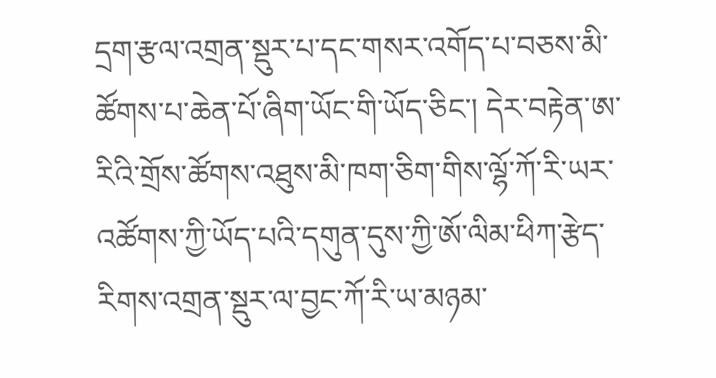དྲག་རྩལ་འགྲན་སྡུར་པ་དང་གསར་འགོད་པ་བཅས་མི་ཚོགས་པ་ཆེན་པོ་ཞིག་ཡོང་གི་ཡོད་ཅིང་། དེར་བརྟེན་ཨ་རིའི་གྲོས་ཚོགས་འཐུས་མི་ཁག་ཅིག་གིས་ལྷོ་ཀོ་རི་ཡར་འཚོགས་ཀྱི་ཡོད་པའི་དགུན་དུས་ཀྱི་ཨོ་ལིམ་ཕིཀ་རྩེད་རིགས་འགྲན་སྡུར་ལ་བྱང་ཀོ་རི་ཡ་མཉམ་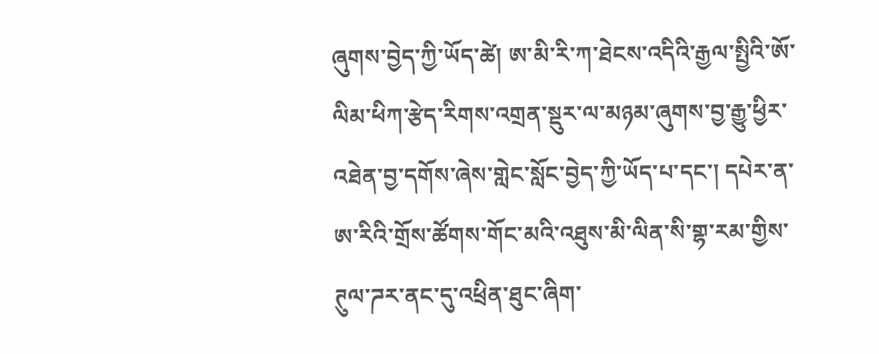ཞུགས་བྱེད་ཀྱི་ཡོད་ཚེ། ཨ་མི་རི་ཀ་ཐེངས་འདིའི་རྒྱལ་སྤྱིའི་ཨོ་ལིམ་ཕིཀ་རྩེད་རིགས་འགྲན་སྡུར་ལ་མཉམ་ཞུགས་བྱ་རྒྱུ་ཕྱིར་འཐེན་བྱ་དགོས་ཞེས་གླེང་སློང་བྱེད་ཀྱི་ཡོད་པ་དང་། དཔེར་ན་ཨ་རིའི་གྲོས་ཚོགས་གོང་མའི་འཐུས་མི་ལིན་སི་གྷ་རམ་གྱིས་ཊུལ་ཌར་ནང་དུ་འཕྲིན་ཐུང་ཞིག་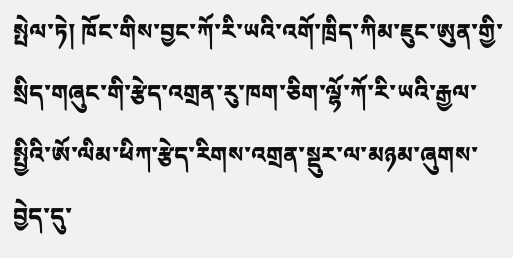སྤེལ་ཏེ། ཁོང་གིས་བྱང་ཀོ་རི་ཡའི་འགོ་ཁྲིད་ཀིམ་ཇུང་ཨུན་གྱི་སྲིད་གཞུང་གི་རྩེད་འགྲན་རུ་ཁག་ཅིག་ལྷོ་ཀོ་རི་ཡའི་རྒྱལ་སྤྱིའི་ཨོ་ལིམ་ཕིཀ་རྩེད་རིགས་འགྲན་སྡུར་ལ་མཉམ་ཞུགས་བྱེད་དུ་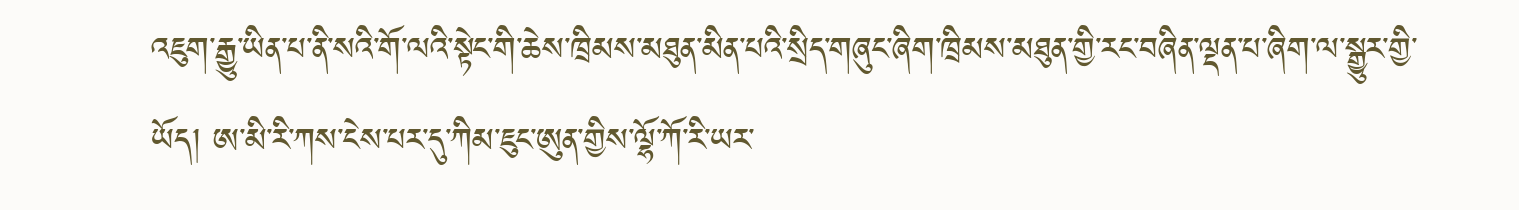འཇུག་རྒྱུ་ཡིན་པ་ནི་སའི་གོ་ལའི་སྟེང་གི་ཆེས་ཁྲིམས་མཐུན་མིན་པའི་སྲིད་གཞུང་ཞིག་ཁྲིམས་མཐུན་གྱི་རང་བཞིན་ལྡན་པ་ཞིག་ལ་སྒྱུར་གྱི་ཡོད། ཨ་མི་རི་ཀས་ངེས་པར་དུ་ཀིམ་ཇུང་ཨུན་གྱིས་ལྷོ་ཀོ་རི་ཡར་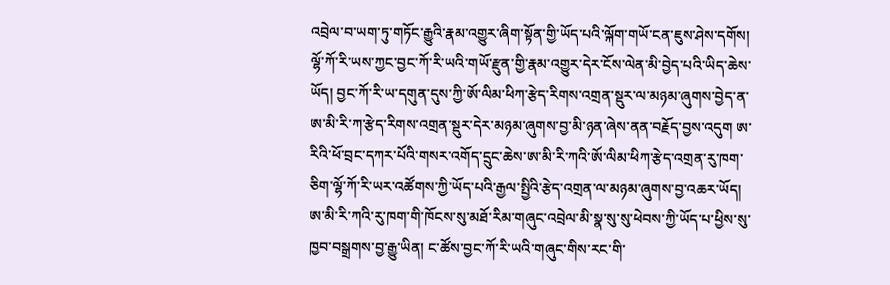འབྲེལ་བ་ཡག་ཏུ་གཏོང་རྒྱུའི་རྣམ་འགྱུར་ཞིག་སྟོན་གྱི་ཡོད་པའི་ལྐོག་གཡོ་ངན་ཇུས་ཤེས་དགོས། ལྷོ་ཀོ་རི་ཡས་ཀྱང་བྱང་ཀོ་རི་ཡའི་གཡོ་རྫུན་གྱི་རྣམ་འགྱུར་དེར་ངོས་ལེན་མི་བྱེད་པའི་ཡིད་ཆེས་ཡོད། བྱང་ཀོ་རི་ཡ་དགུན་དུས་ཀྱི་ཨོ་ལིམ་ཕིཀ་རྩེད་རིགས་འགྲན་སྡུར་ལ་མཉམ་ཞུགས་བྱེད་ན་ཨ་མི་རི་ཀ་རྩེད་རིགས་འགྲན་སྡུར་དེར་མཉམ་ཞུགས་བྱ་མི་ཉན་ཞེས་ནན་བརྗོད་བྱས་འདུག ཨ་རིའི་ཕོ་བྲང་དཀར་པོའི་གསར་འགོད་དྲུང་ཆེས་ཨ་མི་རི་ཀའི་ཨོ་ལིམ་ཕིཀ་རྩེད་འགྲན་རུ་ཁག་ཅིག་ལྷོ་ཀོ་རི་ཡར་འཚོགས་ཀྱི་ཡོད་པའི་རྒྱལ་སྤྱིའི་རྩེད་འགྲན་ལ་མཉམ་ཞུགས་བྱ་འཆར་ཡོད། ཨ་མི་རི་ཀའི་རུ་ཁག་གི་ཁོངས་སུ་མཐོ་རིམ་གཞུང་འབྲེལ་མི་སྣ་སུ་སུ་ཕེབས་ཀྱི་ཡོད་པ་ཕྱིས་སུ་ཁྱབ་བསྒྲགས་བྱ་རྒྱུ་ཡིན། ང་ཚོས་བྱང་ཀོ་རི་ཡའི་གཞུང་གིས་རང་གི་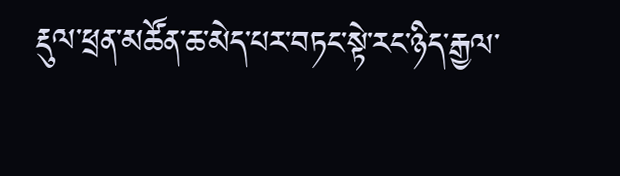རྡུལ་ཕྲན་མཚོན་ཆ་མེད་པར་བཏང་སྟེ་རང་ཉིད་རྒྱལ་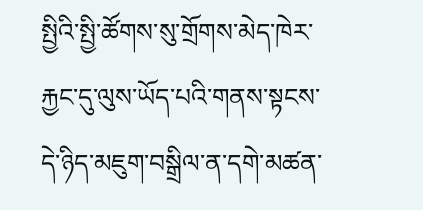སྤྱིའི་སྤྱི་ཚོགས་སུ་གྲོགས་མེད་ཁེར་རྐྱང་དུ་ལུས་ཡོད་པའི་གནས་སྟངས་དེ་ཉིད་མཇུག་བསྒྲིལ་ན་དགེ་མཚན་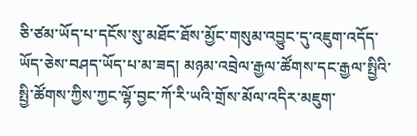ཅི་ཙམ་ཡོད་པ་དངོས་སུ་མཐོང་ཐོས་མྱོང་གསུམ་འབྱུང་དུ་འཇུག་འདོད་ཡོད་ཅེས་བཤད་ཡོད་པ་མ་ཟད། མཉམ་འབྲེལ་རྒྱལ་ཚོགས་དང་རྒྱལ་སྤྱིའི་སྤྱི་ཚོགས་ཀྱིས་ཀྱང་ལྷོ་བྱང་ཀོ་རི་ཡའི་གྲོས་མོལ་འདིར་མཇུག་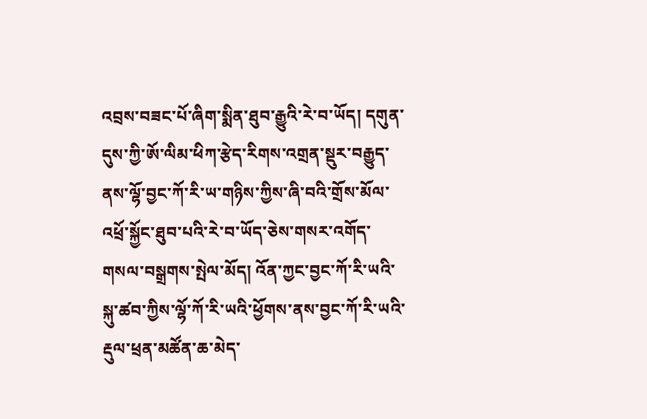འབྲས་བཟང་པོ་ཞིག་སྨིན་ཐུབ་རྒྱུའི་རེ་བ་ཡོད། དགུན་དུས་ཀྱི་ཨོ་ལིམ་ཕིཀ་རྩེད་རིགས་འགྲན་སྡུར་བརྒྱུད་ནས་ལྷོ་བྱང་ཀོ་རི་ཡ་གཉིས་ཀྱིས་ཞི་བའི་གྲོས་མོལ་འཕྲོ་སྐྱོང་ཐུབ་པའི་རེ་བ་ཡོད་ཅེས་གསར་འགོད་གསལ་བསྒྲགས་སྤེལ་མོད། འོན་ཀྱང་བྱང་ཀོ་རི་ཡའི་སྐུ་ཚབ་ཀྱིས་ལྷོ་ཀོ་རི་ཡའི་ཕྱོགས་ནས་བྱང་ཀོ་རི་ཡའི་རྡུལ་ཕྲན་མཚོན་ཆ་མེད་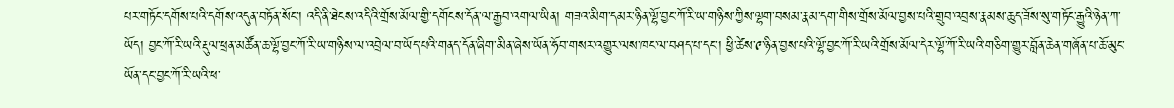པར་གཏོང་དགོས་པའི་དགོས་འདུན་བཏོན་སོང་། འདི་ནི་ཐེངས་འདིའི་གྲོས་མོལ་གྱི་དགོངས་དོན་ལ་རྒྱབ་འགལ་ཡིན། གཟའ་མིག་དམར་ཉིན་ལྷོ་བྱང་ཀོ་རི་ཡ་གཉིས་ཀྱིས་ལྷག་བསམ་རྣམ་དག་གིས་གྲོས་མོལ་བྱས་པའི་གྲུབ་འབྲས་རྣམས་ཆུད་ཟོས་སུ་གཏོང་རྒྱུའི་ཉེན་ཀ་ཡོད། བྱང་ཀོ་རི་ཡའི་རྡུལ་ཕྲན་མཚོན་ཆ་ལྷོ་བྱང་ཀོ་རི་ཡ་གཉིས་ལ་འབྲེལ་བ་ཡོད་པའི་གནད་དོན་ཞིག་མིན་ཞེས་ཡོན་ཧོབ་གསར་འགྱུར་ལས་ཁང་ལ་བཤད་པ་དང་། ཕྱི་ཚེས་༩་ཉིན་བྱས་པའི་ལྷོ་བྱང་ཀོ་རི་ཡའི་གྲོས་མོལ་དེར་ལྷོ་ཀོ་རི་ཡའི་གཅིག་གྱུར་བློན་ཆེན་གཞོན་པ་ཆོ་མུང་ཡོན་དང་བྱང་ཀོ་རི་ཡའི་ཕ་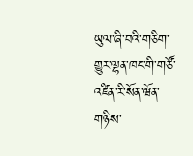ཡུལ་ཞི་བའི་གཅིག་གྱུར་ལྷན་ཁང་གི་གཙོ་འཛིན་རི་སོན་ཝོན་གཉིས་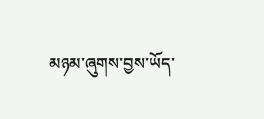མཉམ་ཞུགས་བྱས་ཡོད་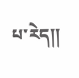པ་རེད།།